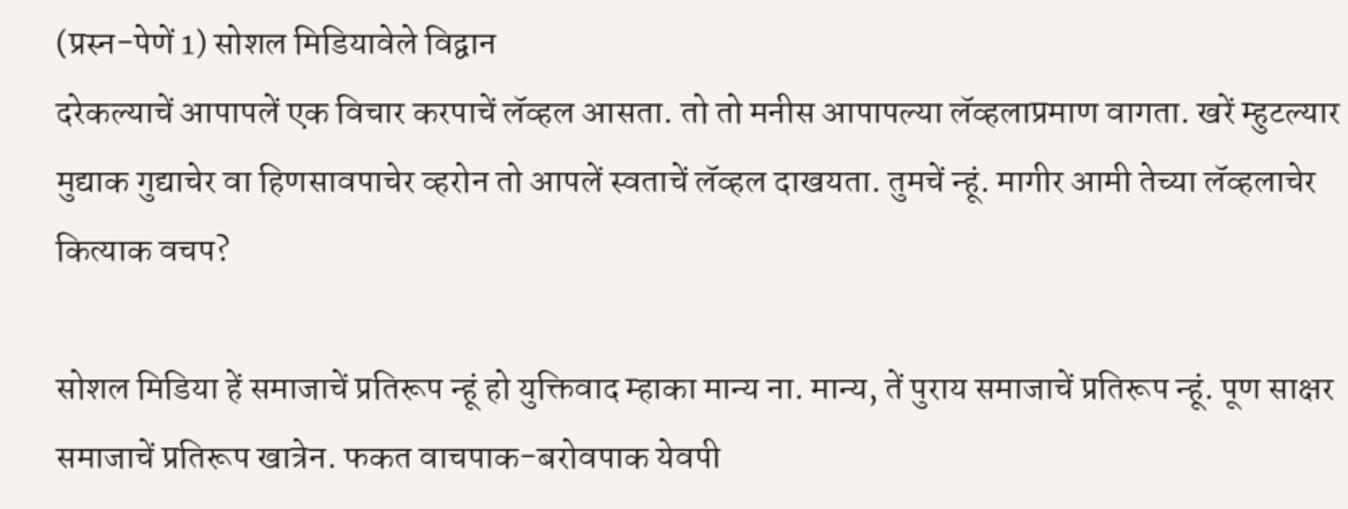(प्रस्न-पेणें 1) सोशल मिडियावेले विद्वान
दरेकल्याचें आपापलें एक विचार करपाचें लॅव्हल आसता. तो तो मनीस आपापल्या लॅव्हलाप्रमाण वागता. खरें म्हुटल्यार मुद्याक गुद्याचेर वा हिणसावपाचेर व्हरोन तो आपलें स्वताचें लॅव्हल दाखयता. तुमचें न्हूं. मागीर आमी तेच्या लॅव्हलाचेर कित्याक वचप?

सोशल मिडिया हें समाजाचें प्रतिरूप न्हूं हो युक्तिवाद म्हाका मान्य ना. मान्य, तें पुराय समाजाचें प्रतिरूप न्हूं. पूण साक्षर समाजाचें प्रतिरूप खात्रेन. फकत वाचपाक-बरोवपाक येवपी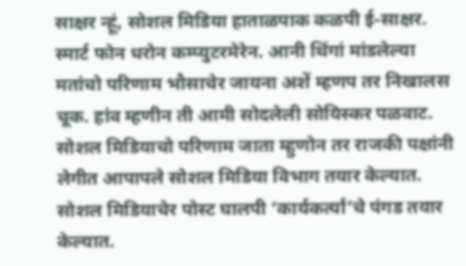साक्षर न्हूं, सोशल मिडिया हाताळपाक कळपी ई-साक्षर. स्मार्ट फोन धरोन कम्प्युटरमेरेन. आनी थिंगां मांडलेल्या मतांचो परिणाम भौसाचेर जायना अशें म्हणप तर निखालस चूक. हांव म्हणीन ती आमी सोदलेली सोयिस्कर पळवाट.
सोशल मिडियाचो परिणाम जाता म्हुणोन तर राजकी पक्षांनी लेगीत आपापले सोशल मिडिया विभाग तयार केल्यात. सोशल मिडियाचेर पोस्ट घालपी ‘कार्यकर्त्यां’चे पंगड तयार केल्यात.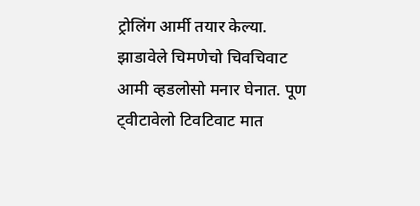ट्रोलिंग आर्मी तयार केल्या. झाडावेले चिमणेचो चिवचिवाट आमी व्हडलोसो मनार घेनात. पूण ट्वीटावेलो टिवटिवाट मात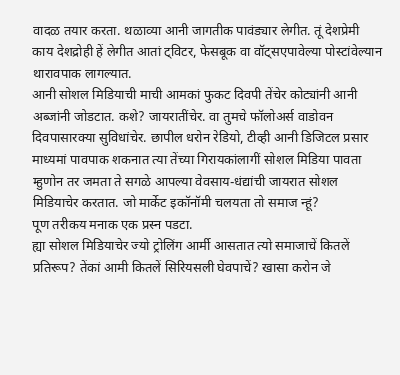वादळ तयार करता. थळाव्या आनी जागतीक पावंड्यार लेगीत. तूं देशप्रेमी काय देशद्रोही हें लेगीत आतां ट्विटर, फेसबूक वा वॉट्सएपावेल्या पोस्टांवेल्यान थारावपाक लागल्यात.
आनी सोशल मिडियाची माची आमकां फुकट दिवपी तेंचेर कोट्यांनी आनी अब्जांनी जोडटात. कशे? जायरातींचेर. वा तुमचे फॉलोअर्स वाडोवन दिवपासारक्या सुविधांचेर. छापील धरोन रेडियो, टीव्ही आनी डिजिटल प्रसार माध्यमां पावपाक शकनात त्या तेंच्या गिरायकांलागीं सोशल मिडिया पावता म्हुणोन तर जमता ते सगळे आपल्या वेवसाय-धंद्यांची जायरात सोशल मिडियाचेर करतात. जो मार्केट इकॉनॉमी चलयता तो समाज न्हूं?
पूण तरीकय मनाक एक प्रस्न पडटा.
ह्या सोशल मिडियाचेर ज्यो ट्रोलिंग आर्मी आसतात त्यो समाजाचें कितलें प्रतिरूप? तेंकां आमी कितलें सिरियसली घेवपाचें? खासा करोन जे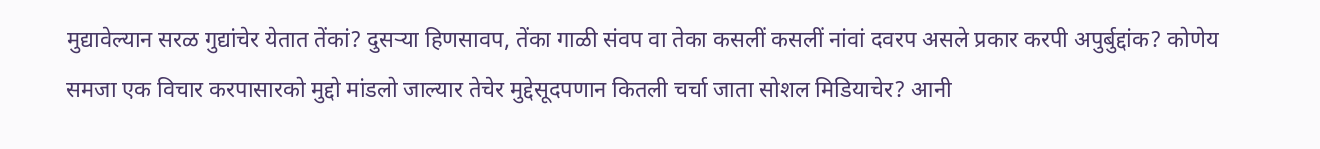मुद्यावेल्यान सरळ गुद्यांचेर येतात तेंकां? दुसऱ्या हिणसावप, तेंका गाळी संवप वा तेका कसलीं कसलीं नांवां दवरप असले प्रकार करपी अपुर्बुद्दांक? कोणेय समजा एक विचार करपासारको मुद्दो मांडलो जाल्यार तेचेर मुद्देसूदपणान कितली चर्चा जाता सोशल मिडियाचेर? आनी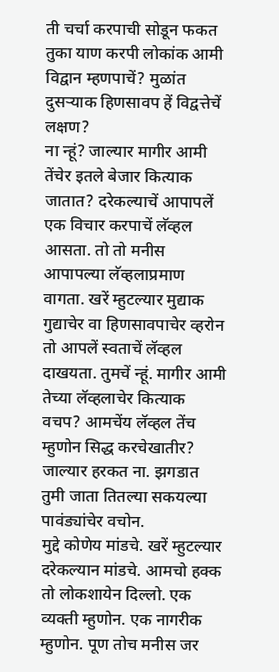ती चर्चा करपाची सोडून फकत तुका याण करपी लोकांक आमी विद्वान म्हणपाचें? मुळांत दुसऱ्याक हिणसावप हें विद्वत्तेचें लक्षण?
ना न्हूं? जाल्यार मागीर आमी तेंचेर इतले बेजार कित्याक जातात? दरेकल्याचें आपापलें एक विचार करपाचें लॅव्हल आसता. तो तो मनीस आपापल्या लॅव्हलाप्रमाण वागता. खरें म्हुटल्यार मुद्याक गुद्याचेर वा हिणसावपाचेर व्हरोन तो आपलें स्वताचें लॅव्हल दाखयता. तुमचें न्हूं. मागीर आमी तेच्या लॅव्हलाचेर कित्याक वचप? आमचेंय लॅव्हल तेंच म्हुणोन सिद्ध करचेखातीर? जाल्यार हरकत ना. झगडात तुमी जाता तितल्या सकयल्या पावंड्यांचेर वचोन.
मुद्दे कोणेय मांडचे. खरें म्हुटल्यार दरेकल्यान मांडचे. आमचो हक्क तो लोकशायेन दिल्लो. एक व्यक्ती म्हुणोन. एक नागरीक म्हुणोन. पूण तोच मनीस जर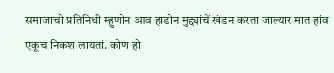समाजाचो प्रतिनिधी म्हुणोन आव हाडोन मुद्द्यांचें खंडन करता जाल्यार मात हांव एकूच निकश लायतां. कोण हो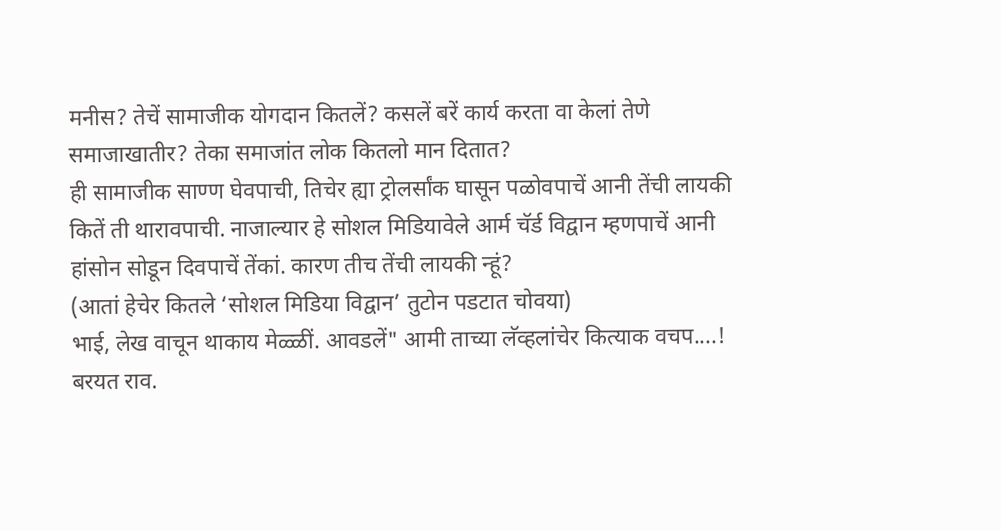मनीस? तेचें सामाजीक योगदान कितलें? कसलें बरें कार्य करता वा केलां तेणे समाजाखातीर? तेका समाजांत लोक कितलो मान दितात?
ही सामाजीक साण्ण घेवपाची, तिचेर ह्या ट्रोलर्सांक घासून पळोवपाचें आनी तेंची लायकी कितें ती थारावपाची. नाजाल्यार हे सोशल मिडियावेले आर्म चॅर्ड विद्वान म्हणपाचें आनी हांसोन सोडून दिवपाचें तेंकां. कारण तीच तेंची लायकी न्हूं?
(आतां हेचेर कितले ‘सोशल मिडिया विद्वान’ तुटोन पडटात चोवया)
भाई, लेख वाचून थाकाय मेळ्ळीं. आवडलें" आमी ताच्या लॅव्हलांचेर कित्याक वचप....!
बरयत राव.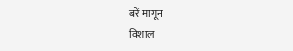बरें मागून
विशाल